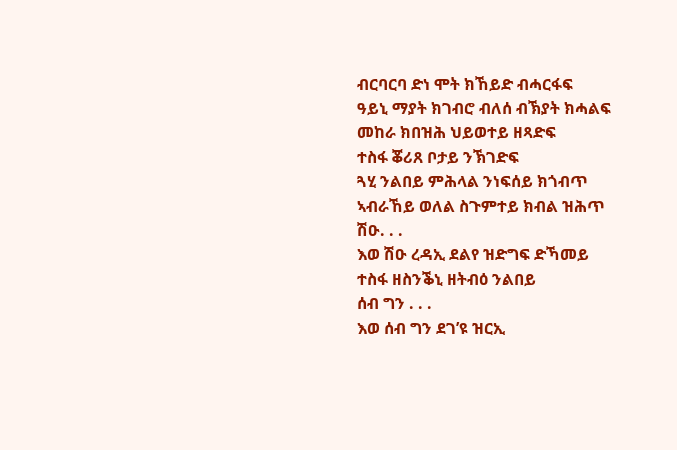ብርባርባ ድነ ሞት ክኸይድ ብሓርፋፍ
ዓይኒ ማያት ክገብሮ ብለሰ ብኽያት ክሓልፍ
መከራ ክበዝሕ ህይወተይ ዘጻድፍ
ተስፋ ቖሪጸ ቦታይ ንኽገድፍ
ጓሂ ንልበይ ምሕላል ንነፍሰይ ክጎብጥ
ኣብራኸይ ወለል ስጉምተይ ክብል ዝሕጥ
ሽዑ. . .
እወ ሽዑ ረዳኢ ደልየ ዝድግፍ ድኻመይ
ተስፋ ዘስንቕኒ ዘትብዕ ንልበይ
ሰብ ግን . . .
እወ ሰብ ግን ደገ’ዩ ዝርኢ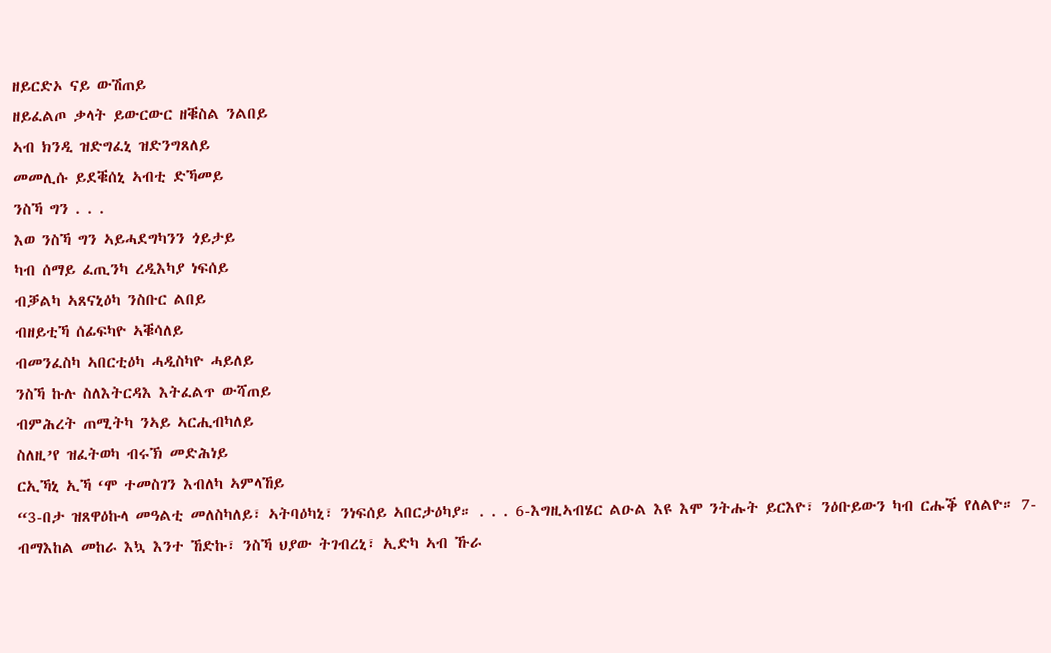ዘይርድኦ ናይ ውሽጠይ
ዘይፈልጦ ቃላት ይውርውር ዘቑስል ንልበይ
ኣብ ክንዲ ዝድግፈኒ ዝድንግጸለይ
መመሊሱ ይደቑሰኒ ኣብቲ ድኻመይ
ንስኻ ግን . . .
እወ ንስኻ ግን ኣይሓደግካንን ጎይታይ
ካብ ሰማይ ፈጢንካ ረዲእካያ ነፍሰይ
ብቓልካ ኣጸናኒዕካ ንስቡር ልበይ
ብዘይቲኻ ሰፊፍካዮ ኣቑሳለይ
ብመንፈስካ ኣበርቲዕካ ሓዲስካዮ ሓይለይ
ንስኻ ኩሉ ስለእትርዳእ እትፈልጥ ውሻጠይ
ብምሕረት ጠሚትካ ንኣይ ኣርሒብካለይ
ስለዚ’የ ዝፈትወካ ብሩኽ መድሕነይ
ርኢኻኒ ኢኻ ‘ሞ ተመስገን እብለካ ኣምላኸይ
“3-በታ ዝጸዋዕኩላ መዓልቲ መለስካለይ፣ ኣትባዕካኒ፣ ንነፍሰይ ኣበርታዕካያ። . . . 6-እግዚኣብሄር ልዑል እዩ እሞ ንትሑት ይርእዮ፣ ንዕቡይውን ካብ ርሑቕ የለልዮ። 7-ብማእከል መከራ እኳ እንተ ኸድኩ፣ ንስኻ ህያው ትገብረኒ፣ ኢድካ ኣብ ኹራ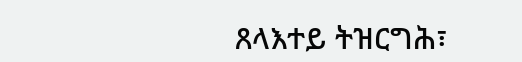ጸላእተይ ትዝርግሕ፣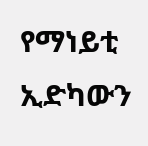የማነይቲ ኢድካውን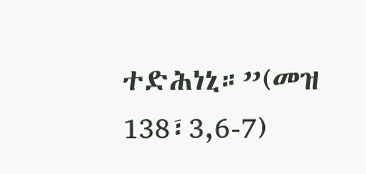ተድሕነኒ።”(መዝ 138፣3,6-7)